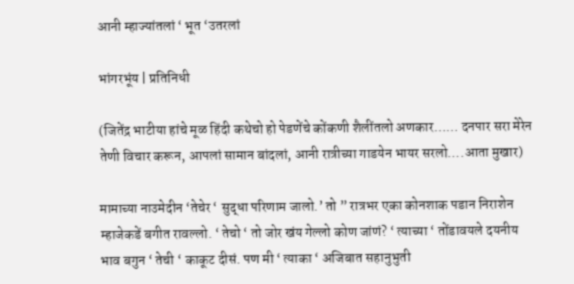आनी म्हाज्यांतलां ‘ भूत ‘उतरलां

भांगरभूंय | प्रतिनिधी

(जितेंद्र भाटीया हांचे मूळ हिंदी कथेचो हो पेडणेंचे कोंकणी शैलींतलो अणकार…… दनपार सरा मेरेन तेणी विचार करून, आपलां सामान बांदलां, आनी रात्रीच्या गाडयेन भायर सरलो….आता मुखार)

मामाच्या नाउमेदीन ‘तेचेर ‘ सुद्धा परिणाम जालो.’ तो ” रात्रभर एका कोनशाक पडान निराशेन म्हाजेकडें बगीत रावल्लो. ‘ तेचो ‘ तो जोर खंय गेल्लो कोण जांणं? ‘ त्याच्या ‘ तोंडावयले दयनीय भाव बगुन ‘ तेची ‘ काकूट दीसं. पण मी ‘ त्याका ‘ अजिबात सहानुभुती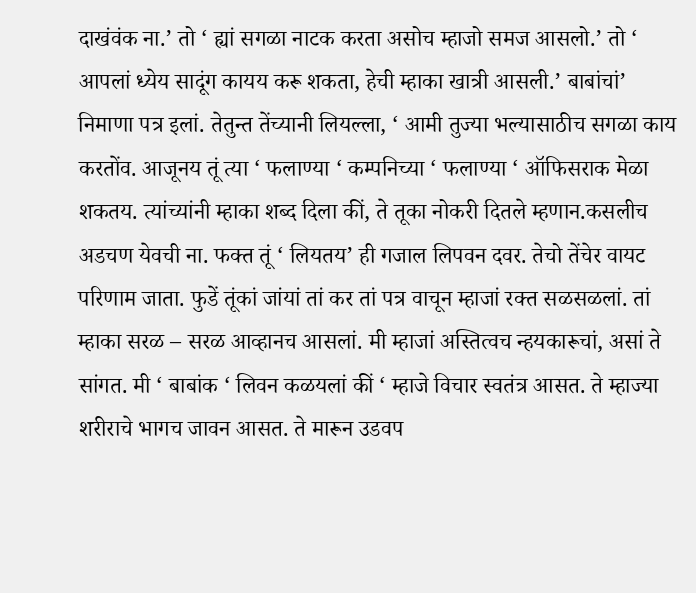दाखंवंक ना.’ तो ‘ ह्यां सगळा नाटक करता असोच म्हाजो समज आसलो.’ तो ‘ आपलां ध्येय सादूंग कायय करू शकता, हेची म्हाका खात्री आसली.’ बाबांचां’ निमाणा पत्र इलां. तेतुन्त तेंच्यानी लियल्ला, ‘ आमी तुज्या भल्यासाठीच सगळा काय करतोंव. आजूनय तूं त्या ‘ फलाण्या ‘ कम्पनिच्या ‘ फलाण्या ‘ ऑफिसराक मेळा शकतय. त्यांच्यांनी म्हाका शब्द दिला कीं, ते तूका नोकरी दितले म्हणान.कसलीच अडचण येवची ना. फक्त तूं ‘ लियतय’ ही गजाल लिपवन दवर. तेचो तेंचेर वायट परिणाम जाता. फुडें तूंकां जांयां तां कर तां पत्र वाचून म्हाजां रक्त सळसळलां. तां म्हाका सरळ – सरळ आव्हानच आसलां. मी म्हाजां अस्तित्वच न्हयकारूचां, असां ते सांगत. मी ‘ बाबांक ‘ लिवन कळयलां कीं ‘ म्हाजे विचार स्वतंत्र आसत. ते म्हाज्या शरीराचे भागच जावन आसत. ते मारून उडवप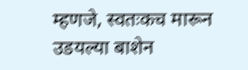म्हणजे, स्वतःकच मारून उडयल्या बाशेन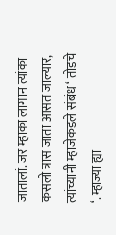जातालां. जर म्हाका लागान त्यांका कसलो त्रास जाता आसत जाल्यार, त्यांच्यानी म्हाजेकडले संबंध ‘ तोडचे ‘. म्हाज्या ह्या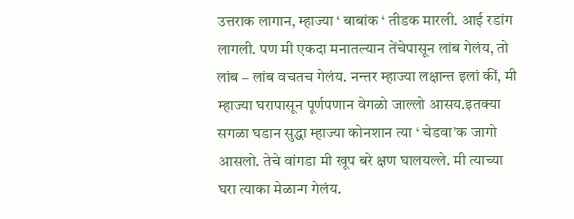उत्तराक लागान, म्हाज्या ‘ बाबांक ‘ तीडक मारली. आई रडांग लागली. पण मी एकदा मनातल्यान तेंचेपासून लांब गेलंय, तो लांब – लांब वचतच गेलंय. नन्तर म्हाज्या लक्षान्त इलां कीं, मी म्हाज्या घरापासून पूर्णपणान वेगळो जाल्लो आसय.इतक्या सगळा घडान सुद्धा म्हाज्या कोनशान त्या ‘ चेडवा’क जागो आसलो. तेचे वांगडा मी खूप बरे क्षण घालयल्ले. मी त्याच्या घरा त्याका मेळान्ग गेलंय.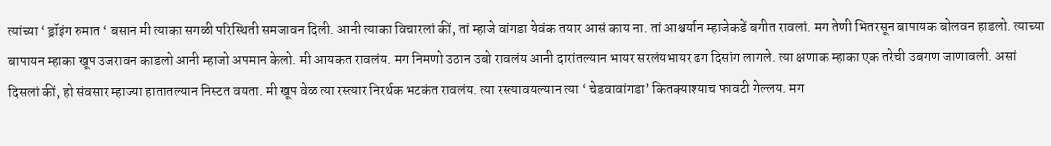त्यांच्या ‘ ड्रॉइंग रुमात ‘ बसान मी त्याका सगळी परिस्थिती समजावन दिली. आनी त्याका विचारलां कीं, तां म्हाजे वांगडा येवंक तयार आसं काय ना. तां आश्चर्यान म्हाजेकडें बगीत रावलां. मग तेणी भितरसून बापायक बोलवन हाडलो. त्याच्या बापायन म्हाका खूप उजरावन काडलो आनी म्हाजो अपमान केलो. मी आयकत रावलंय. मग निमणो उठान उबो रावलंय आनी दारांतल्यान भायर सरलंयभायर ढग दिसांग लागले. त्या क्षणाक म्हाका एक तरेची उबगण जाणावली. असां दिसलां कीं, हो संवसार म्हाज्या हातातल्यान निस्टत वयता. मी खूप वेळ त्या रस्त्यार निरर्थक भटकंत रावलंय. त्या रस्त्यावयल्यान त्या ‘ चेडवावांगडा’ कितक्याश्याच फावटी गेल्लय. मग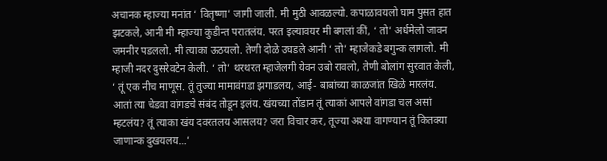अचानक म्हाज्या मनांत ‘ वितृष्णा’ जागी जाली. मी मुठी आवळल्यो. कपाळावयलो घाम पुसत हात झटकले, आनी मी म्हाज्या कुडीन्त परातलंय. परत इल्यावयर मी बगलां कीं, ‘ तो’ अर्धमेलो जावन जमनीर पडललो. मी त्याका ऊठयलो. तेणी दोळे उघडले आनी ‘ तो’ म्हाजेकडे बगुन्क लागलो. मी म्हाजी नदर दुसरेवटेन केली. ‘ तो’ थरथरत म्हाजेलगी येवन उबो रावलो, तेणी बोलांग सुरवात केली, ‘ तूं एक नीच माणूस. तूं तुज्या मामावंगडा झगाडलय, आई- बाबांच्या काळजांत खिळे मारलंय. आतां त्या चेडवा वांगडचे संबंद तोडून इलंय. खंयच्या तोंडान तूं त्याकां आपले वांगडा चल असां म्हटलंय? तूं त्याका खंय दवरतलय आसलय? जरा विचार कर, तूज्या अश्या वागण्यान तूं कितक्या जाणान्क दुखयलय…’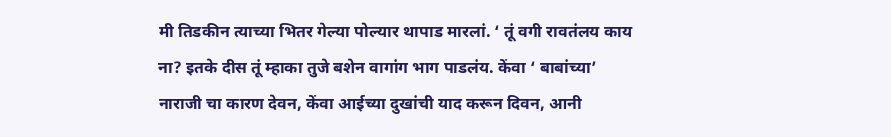मी तिडकीन त्याच्या भितर गेल्या पोल्यार थापाड मारलां. ‘ तूं वगी रावतंलय काय ना? इतके दीस तूं म्हाका तुजे बशेन वागांग भाग पाडलंय. केंवा ‘ बाबांच्या’ नाराजी चा कारण देवन, केंवा आईच्या दुखांची याद करून दिवन, आनी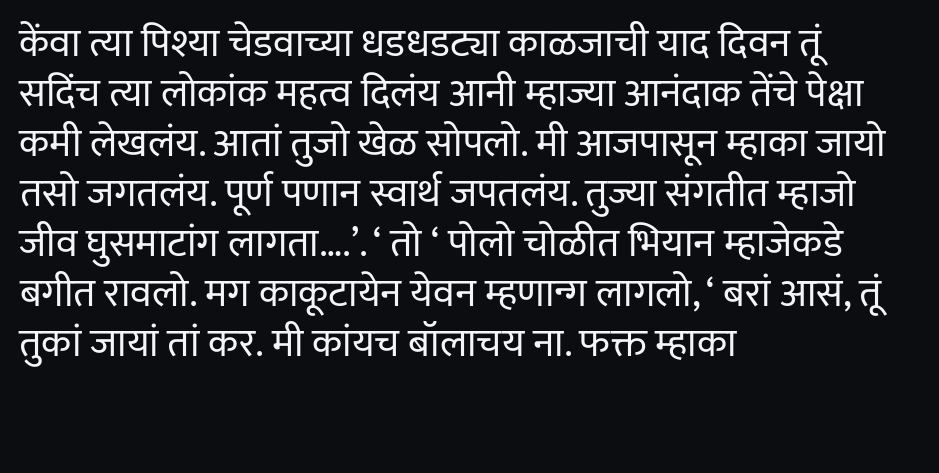केंवा त्या पिश्या चेडवाच्या धडधडट्या काळजाची याद दिवन तूं सदिंच त्या लोकांक महत्व दिलंय आनी म्हाज्या आनंदाक तेंचे पेक्षा कमी लेखलंय. आतां तुजो खेळ सोपलो. मी आजपासून म्हाका जायो तसो जगतलंय. पूर्ण पणान स्वार्थ जपतलंय. तुज्या संगतीत म्हाजो जीव घुसमाटांग लागता….’. ‘ तो ‘ पोलो चोळीत भियान म्हाजेकडे बगीत रावलो. मग काकूटायेन येवन म्हणान्ग लागलो, ‘ बरां आसं, तूं तुकां जायां तां कर. मी कांयच बॉलाचय ना. फक्त म्हाका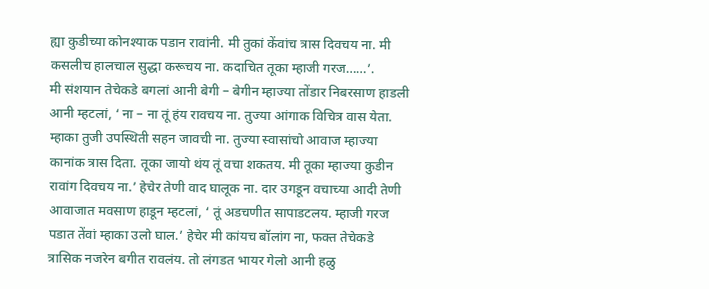ह्या कुडीच्या कोनश्याक पडान रावांनी. मी तुकां केंवांच त्रास दिवचय ना. मी कसलीच हालचाल सुद्धा करूचय ना. कदाचित तूका म्हाजी गरज……’.
मी संशयान तेचेकडे बगलां आनी बेगी – बेगीन म्हाज्या तोंडार निबरसाण हाडली आनी म्हटलां, ‘ ना – ना तूं हंय रावचय ना. तुज्या आंगाक विचित्र वास येता. म्हाका तुजी उपस्थिती सहन जावची ना. तुज्या स्वासांचो आवाज म्हाज्या कानांक त्रास दिता. तूका जायो थंय तूं वचा शकतय. मी तूका म्हाज्या कुडीन रावांग दिवचय ना.’ हेचेर तेणी वाद घालूक ना. दार उगडून वचाच्या आदी तेणी आवाजात मवसाण हाडून म्हटलां, ‘ तूं अडचणीत सापाडटलय. म्हाजी गरज पडात तेंवां म्हाका उलो घाल.’ हेचेर मी कांयच बॉलांग ना, फक्त तेचेकडे त्रासिक नजरेन बगीत रावलंय. तो लंगडत भायर गेलो आनी हळु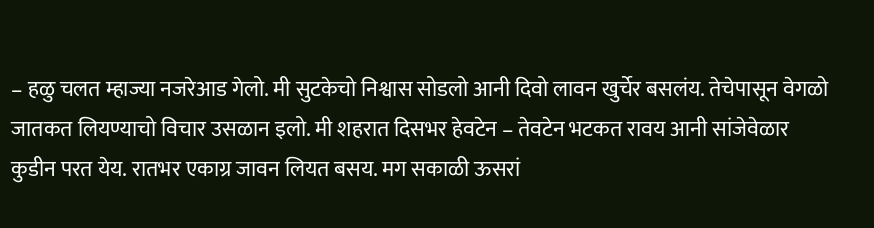– हळु चलत म्हाज्या नजरेआड गेलो. मी सुटकेचो निश्वास सोडलो आनी दिवो लावन खुर्चेर बसलंय. तेचेपासून वेगळो जातकत लियण्याचो विचार उसळान इलो. मी शहरात दिसभर हेवटेन – तेवटेन भटकत रावय आनी सांजेवेळार कुडीन परत येय. रातभर एकाग्र जावन लियत बसय. मग सकाळी ऊसरां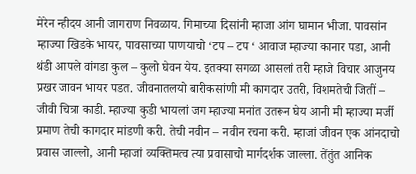मेरेन न्हीदय आनी जागराण निवळाय. गिमाच्या दिसांनी म्हाजा आंग घामान भीजा. पावसांन म्हाज्या खिडके भायर, पावसाच्या पाणयाचो ‘टप – टप ‘ आवाज म्हाज्या कानार पडा, आनी थंडी आपले वांगडा कुल – कुलो घेवन येय. इतक्या सगळा आसलां तरी म्हाजे विचार आजुनय प्रखर जावन भायर पडत. जीवनातलयो बारीकसांणी मी कागदार उतरी, विशमतेची जितीं – जीवी चित्रा काडी. म्हाज्या कुडी भायलां जग म्हाज्या मनांत उतरून घेय आनी मी म्हाज्या मर्जी प्रमाण तेची कागदार मांडणी करी. तेची नवीन – नवीन रचना करी. म्हाजां जीवन एक आंनदाचो प्रवास जाल्लो, आनी म्हाजां व्यक्तिमत्व त्या प्रवासाचो मार्गदर्शक जाल्ला. तेंतुंत आनिक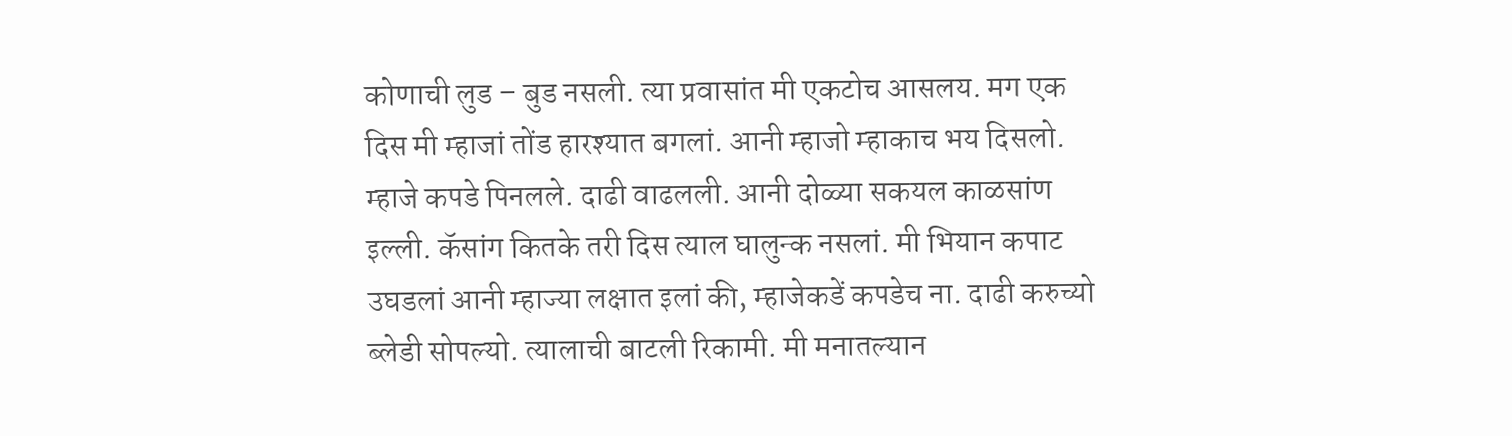कोणाची लुड – बुड नसली. त्या प्रवासांत मी एकटोच आसलय. मग एक दिस मी म्हाजां तोंड हारश्यात बगलां. आनी म्हाजो म्हाकाच भय दिसलो. म्हाजे कपडे पिनलले. दाढी वाढलली. आनी दोळ्या सकयल काळसांण इल्ली. कॅसांग कितके तरी दिस त्याल घालुन्क नसलां. मी भियान कपाट उघडलां आनी म्हाज्या लक्षात इलां की, म्हाजेकडें कपडेच ना. दाढी करुच्यो ब्लेडी सोपल्यो. त्यालाची बाटली रिकामी. मी मनातल्यान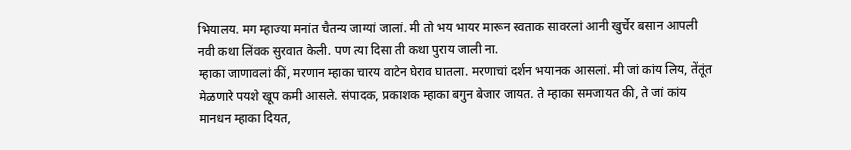भियालय. मग म्हाज्या मनांत चैतन्य जाग्यां जालां. मी तो भय भायर मारून स्वताक सावरलां आनी खुर्चेर बसान आपली नवी कथा लिंवक सुरवात केली. पण त्या दिसा ती कथा पुराय जाली ना.
म्हाका जाणावलां कीं, मरणान म्हाका चारय वाटेन घेराव घातला. मरणाचां दर्शन भयानक आसलां. मी जां कांय लिय, तेंतूंत मेळणारे पयशे खूप कमी आसले. संपादक, प्रकाशक म्हाका बगुन बेजार जायत. ते म्हाका समजायत की, ते जां कांय मानधन म्हाका दियत,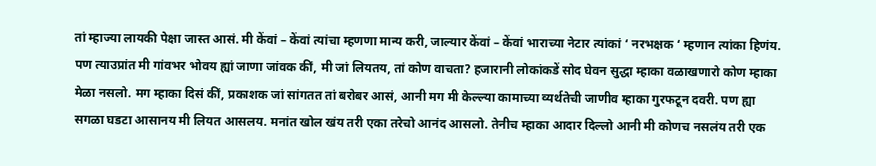तां म्हाज्या लायकी पेक्षा जास्त आसं. मी केंवां – केंवां त्यांचा म्हणणा मान्य करी, जाल्यार केंवां – केंवां भाराच्या नेटार त्यांकां ‘ नरभक्षक ‘ म्हणान त्यांका हिणंय. पण त्याउप्रांत मी गांवभर भोवय ह्यां जाणा जांवक कीं, मी जां लियतय, तां कोण वाचता? हजारानी लोकांकडें सोद घेवन सुद्धा म्हाका वळाखणारो कोण म्हाका मेळा नसलो. मग म्हाका दिसं कीं, प्रकाशक जां सांगतत तां बरोबर आसं, आनी मग मी केल्ल्या कामाच्या व्यर्थतेची जाणीव म्हाका गुरफटून दवरी. पण ह्या सगळा घडटा आसानय मी लियत आसलय. मनांत खोल खंय तरी एका तरेचो आनंद आसलो. तेनीच म्हाका आदार दिल्लो आनी मी कोणच नसलंय तरी एक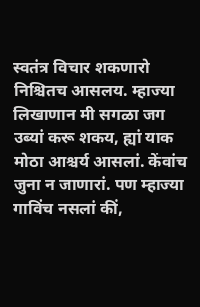स्वतंत्र विचार शकणारो निश्चितच आसलय. म्हाज्या लिखाणान मी सगळा जग उब्यां करू शकय, ह्यां याक मोठा आश्चर्य आसलां. केंवांच जुना न जाणारां. पण म्हाज्या गाविंच नसलां कीं,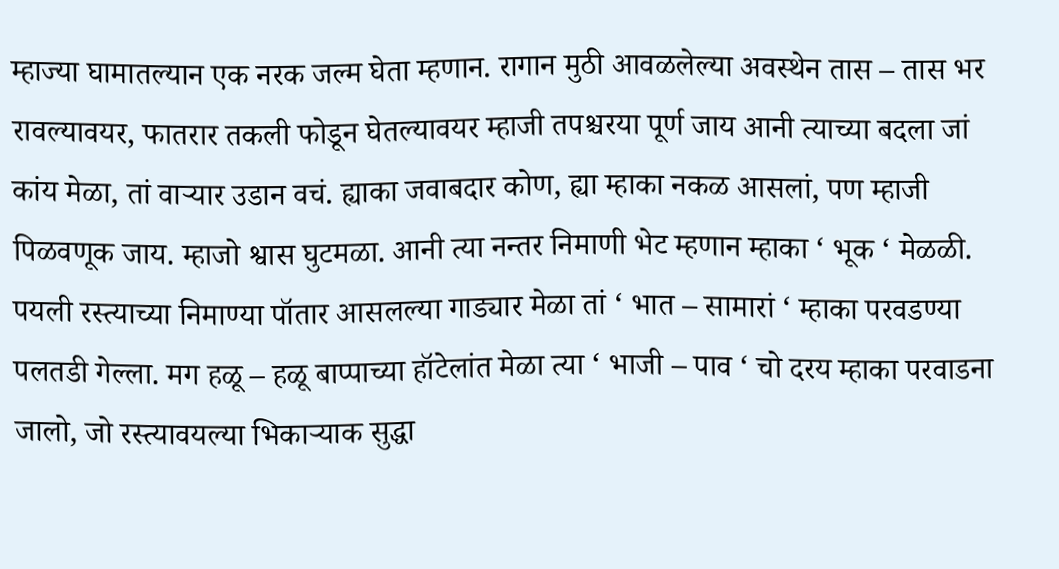म्हाज्या घामातल्यान एक नरक जल्म घेता म्हणान. रागान मुठी आवळलेल्या अवस्थेन तास – तास भर रावल्यावयर, फातरार तकली फोडून घेतल्यावयर म्हाजी तपश्चरया पूर्ण जाय आनी त्याच्या बदला जां कांय मेळा, तां वाऱ्यार उडान वचं. ह्याका जवाबदार कोण, ह्या म्हाका नकळ आसलां, पण म्हाजी पिळवणूक जाय. म्हाजो श्वास घुटमळा. आनी त्या नन्तर निमाणी भेट म्हणान म्हाका ‘ भूक ‘ मेळळी. पयली रस्त्याच्या निमाण्या पॉतार आसलल्या गाड्यार मेळा तां ‘ भात – सामारां ‘ म्हाका परवडण्या पलतडी गेल्ला. मग हळू – हळू बाप्पाच्या हॉटेलांत मेळा त्या ‘ भाजी – पाव ‘ चो दरय म्हाका परवाडना जालो, जो रस्त्यावयल्या भिकाऱ्याक सुद्धा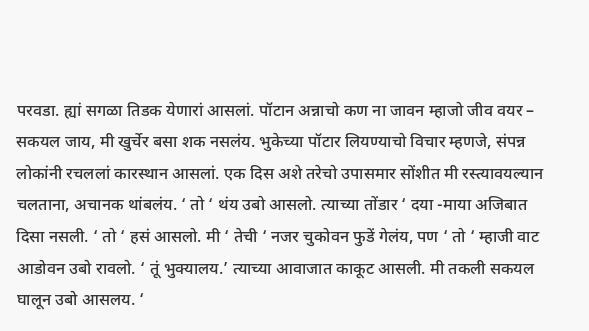परवडा. ह्यां सगळा तिडक येणारां आसलां. पॉटान अन्नाचो कण ना जावन म्हाजो जीव वयर – सकयल जाय, मी खुर्चेर बसा शक नसलंय. भुकेच्या पॉटार लियण्याचो विचार म्हणजे, संपन्न लोकांनी रचललां कारस्थान आसलां. एक दिस अशे तरेचो उपासमार सोंशीत मी रस्त्यावयल्यान चलताना, अचानक थांबलंय. ‘ तो ‘ थंय उबो आसलो. त्याच्या तोंडार ‘ दया -माया अजिबात दिसा नसली. ‘ तो ‘ हसं आसलो. मी ‘ तेची ‘ नजर चुकोवन फुडें गेलंय, पण ‘ तो ‘ म्हाजी वाट आडोवन उबो रावलो. ‘ तूं भुक्यालय.’ त्याच्या आवाजात काकूट आसली. मी तकली सकयल घालून उबो आसलय. ‘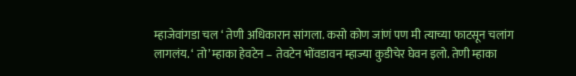म्हाजेवांगडा चल ‘ तेणी अधिकारान सांगला. कसो कोण जांणं पण मी त्याच्या फाटसून चलांग लागलंय. ‘ तो’ म्हाका हेवटेन – तेवटेन भोंवडावन म्हाज्या कुडीचेर घेवन इलो. तेणी म्हाका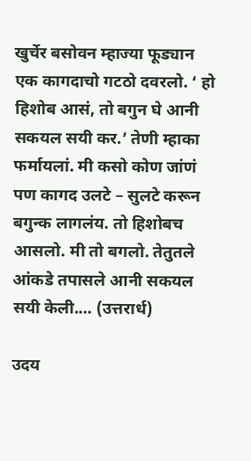खुर्चेर बसोवन म्हाज्या फूड्यान एक कागदाचो गटठो दवरलो. ‘ हो हिशोब आसं, तो बगुन घे आनी सकयल सयी कर.’ तेणी म्हाका फर्मायलां. मी कसो कोण जांणं पण कागद उलटे – सुलटे करून बगुन्क लागलंय. तो हिशोबच आसलो. मी तो बगलो. तेतुतले आंकडे तपासले आनी सकयल सयी केली.… (उत्तरार्ध)

उदय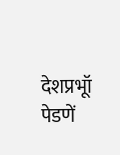देशप्रभूॉ
पेडणें